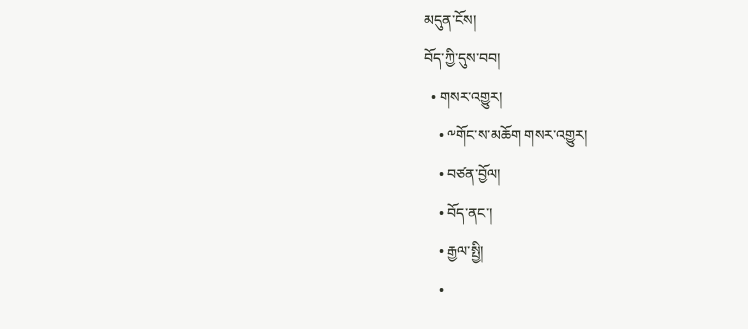མདུན་ངོས།
བོད་ཀྱི་དུས་བབ།
  • གསར་འགྱུར།
    • ༸གོང་ས་མཆོག གསར་འགྱུར།
    • བཙན་བྱོལ།
    • བོད་ནང་།
    • རྒྱལ་སྤྱི།
    •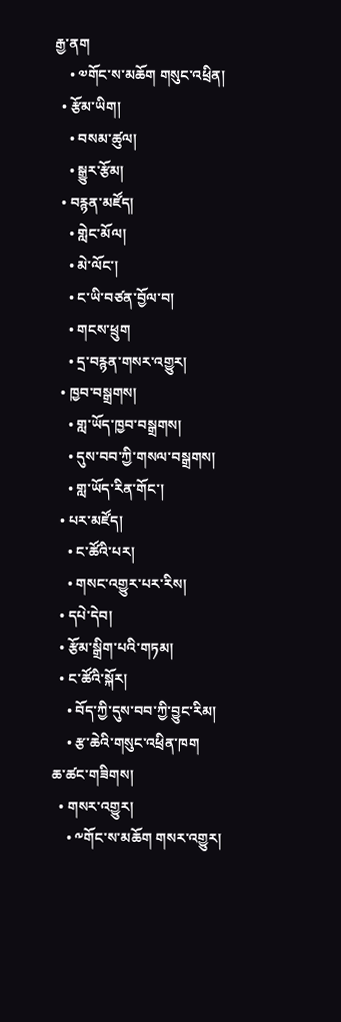རྒྱ་ནག
    • ༧གོང་ས་མཆོག གསུང་འཕྲིན།
  • རྩོམ་ཡིག།
    • བསམ་ཚུལ།
    • སྒྱུར་རྩོམ།
  • བརྙན་མཛོད།
    • གླེང་མོལ།
    • མེ་ལོང་།
    • ང་ཡི་བཙན་བྱོལ་བ།
    • གངས་ཕྲུག
    • དྲ་བརྙན་གསར་འགྱུར།
  • ཁྱབ་བསྒྲགས།
    • གླ་ཡོད་ཁྱབ་བསྒྲགས།
    • དུས་བབ་ཀྱི་གསལ་བསྒྲགས།
    • གླ་ཡོད་རིན་གོང་།
  • པར་མཛོད།
    • ང་ཚོའི་པར།
    • གསང་འགྱུར་པར་རིས།
  • དཔེ་དེབ།
  • རྩོམ་སྒྲིག་པའི་གཏམ།
  • ང་ཚོའི་སྐོར།
    • བོད་ཀྱི་དུས་བབ་ཀྱི་བྱུང་རིམ།
    • རྩ་ཆེའི་གསུང་འཕྲིན་ཁག
ཆ་ཚང་གཟིགས།
  • གསར་འགྱུར།
    • ༸གོང་ས་མཆོག གསར་འགྱུར།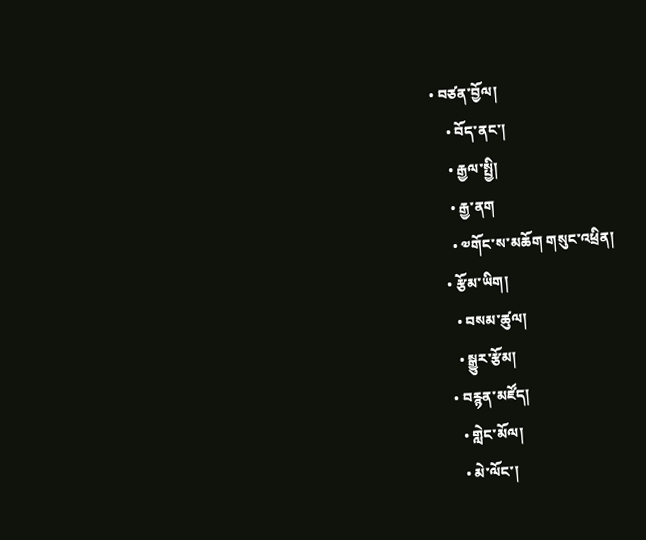• བཙན་བྱོལ།
    • བོད་ནང་།
    • རྒྱལ་སྤྱི།
    • རྒྱ་ནག
    • ༧གོང་ས་མཆོག གསུང་འཕྲིན།
  • རྩོམ་ཡིག།
    • བསམ་ཚུལ།
    • སྒྱུར་རྩོམ།
  • བརྙན་མཛོད།
    • གླེང་མོལ།
    • མེ་ལོང་།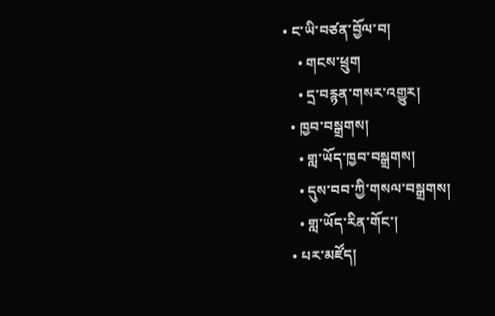• ང་ཡི་བཙན་བྱོལ་བ།
    • གངས་ཕྲུག
    • དྲ་བརྙན་གསར་འགྱུར།
  • ཁྱབ་བསྒྲགས།
    • གླ་ཡོད་ཁྱབ་བསྒྲགས།
    • དུས་བབ་ཀྱི་གསལ་བསྒྲགས།
    • གླ་ཡོད་རིན་གོང་།
  • པར་མཛོད།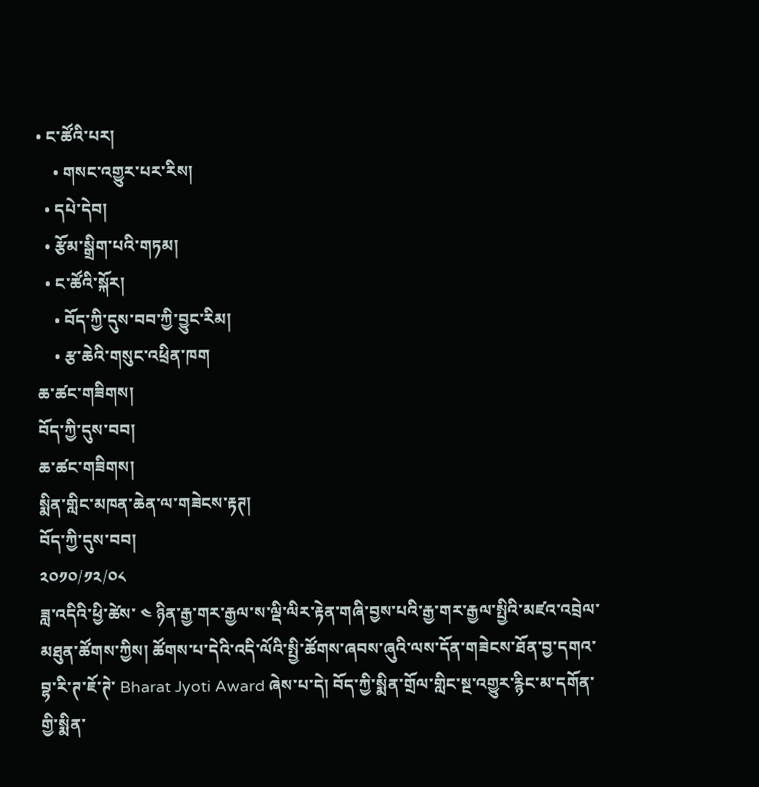• ང་ཚོའི་པར།
    • གསང་འགྱུར་པར་རིས།
  • དཔེ་དེབ།
  • རྩོམ་སྒྲིག་པའི་གཏམ།
  • ང་ཚོའི་སྐོར།
    • བོད་ཀྱི་དུས་བབ་ཀྱི་བྱུང་རིམ།
    • རྩ་ཆེའི་གསུང་འཕྲིན་ཁག
ཆ་ཚང་གཟིགས།
བོད་ཀྱི་དུས་བབ།
ཆ་ཚང་གཟིགས།
སྨིན་གླིང་མཁན་ཆེན་ལ་གཟེངས་རྟཊ།
བོད་ཀྱི་དུས་བབ།
༢༠༡༠/༡༢/༠༨
ཟླ་འདིའི་ཕྱི་ཚེས་ ༤ ཉིན་རྒྱ་གར་རྒྱལ་ས་ལྡི་ལིར་རྟེན་གཞི་བྱས་པའི་རྒྱ་གར་རྒྱལ་སྤྱིའི་མཛའ་འབྲེལ་མཐུན་ཚོགས་ཀྱིས། ཚོགས་པ་དེའི་འདི་ལོའི་སྤྱི་ཚོགས་ཞབས་ཞུའི་ལས་དོན་གཟེངས་ཐོན་བྱ་དགའ་བྷ་རི་ཊ་ཇོ་ཊེ་ Bharat Jyoti Award ཞེས་པ་དེ། བོད་ཀྱི་སྨིན་གྲོལ་གླིང་སྔ་འགྱུར་རྙིང་མ་དགོན་གྱི་སྨིན་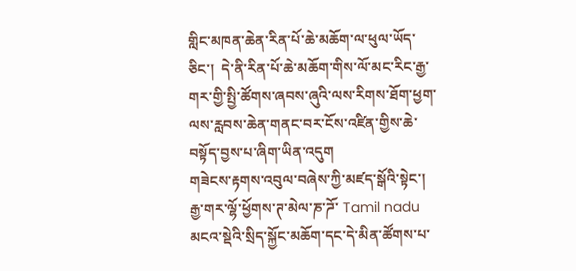གླིང་མཁན་ཆེན་རིན་པོ་ཆེ་མཆོག་ལ་ཕུལ་ཡོད་ཅིང་།  དེ་ནི་རིན་པོ་ཆེ་མཆོག་གིས་ལོ་མང་རིང་རྒྱ་གར་གྱི་སྤྱི་ཚོགས་ཞབས་ཞུའི་ལས་རིགས་ཐོག་ཕྱག་ལས་རླབས་ཆེན་གནང་བར་ངོས་འཛིན་གྱིས་ཆེ་བསྟོད་བྱས་པ་ཞིག་ཡིན་འདུག
གཟེངས་རྟགས་འབུལ་བཞེས་ཀྱི་མཛད་སྒོའི་སྟེང་། རྒྱ་གར་ལྷོ་ཕྱོགས་ཊ་མེལ་ཎ་ཌོ་ Tamil nadu  མངའ་སྡེའི་སྲིད་སྐྱོང་མཆོག་དང་དེ་མིན་ཚོགས་པ་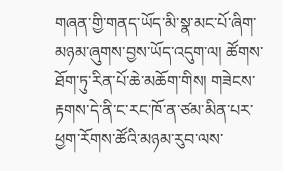གཞན་གྱི་གནད་ཡོད་མི་སྣ་མང་པོ་ཞིག་མཉམ་ཞུགས་བྱས་ཡོད་འདུག་ལ། ཚོགས་ཐོག་ཏུ་རིན་པོ་ཆེ་མཆོག་གིས། གཟེངས་རྟགས་དེ་ནི་ང་རང་ཁོ་ན་ཙམ་མིན་པར་ཕྱག་རོགས་ཚོའི་མཉམ་རུབ་ལས་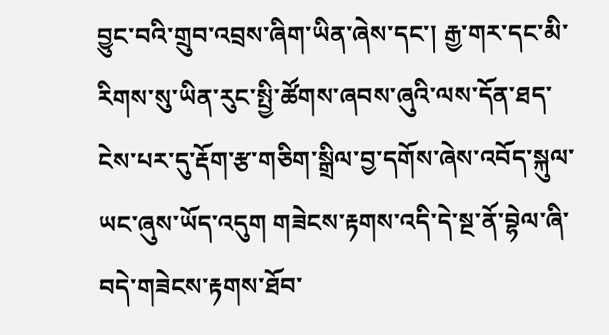བྱུང་བའི་གྲུབ་འབྲས་ཞིག་ཡིན་ཞེས་དང་། རྒྱ་གར་དང་མི་རིགས་སུ་ཡིན་རུང་སྤྱི་ཚོགས་ཞབས་ཞུའི་ལས་དོན་ཐད་ངེས་པར་དུ་རྡོག་རྩ་གཅིག་སྒྲིལ་བྱ་དགོས་ཞེས་འབོད་སྐུལ་ཡང་ཞུས་ཡོད་འདུག གཟེངས་རྟགས་འདི་དེ་སྔ་ནོ་བྷེལ་ཞི་བདེ་གཟེངས་རྟགས་ཐོབ་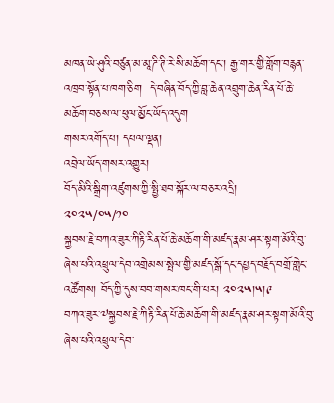མཁན་ཡེ་ཤུའི་བཙུན་མ་མཱ་ཌི་ཊི་རེ་སི་མཆོག་དང་། རྒྱ་གར་གྱི་གློག་བརྙན་འཁྲབ་སྟོན་པ་ཁག་ཅིག  དེ་བཞིན་བོད་ཀྱི་བླ་ཆེན་འབྲུག་ཆེན་རིན་པོ་ཆེ་མཆོག་བཅས་ལ་ཕུལ་མྱོང་ཡོད་འདུག
གསར་འགོད་པ། དཔལ་ལྡན།
འབྲེལ་ཡོད་གསར་འགྱུར།
བོད་མིའི་སྒྲིག་འཛུགས་ཀྱི་སྤྱི་ཐབ་སྐོར་ལ་བཅར་འདྲི།
༢༠༢༥/༠༥/༡༠
སྐྱབས་རྗེ་བཀའ་ཟུར་ཀིརྟི་རིན་པོ་ཆེ་མཆོག་གི་མཛད་རྣམ་ཤར་སྟག་མོའི་བུ་ཞེས་པའི་འཕྲུལ་དེབ་འགྲེམས་སྤེལ་གྱི་མཛད་སྒོ་དང་དཔྱད་བརྗོད་བགྲོ་གླེང་འཚོགས། བོད་ཀྱི་དུས་བབ་གསར་ཁང་གི་པར། ༢༠༢༥།༥།༩
བཀའ་ཟུར་༧སྐྱབས་རྗེ་ཀིརྟི་རིན་པོ་ཆེ་མཆོག་གི་མཛད་རྣམ་ཤར་སྟག་མོའི་བུ་ཞེས་པའི་འཕྲུལ་དེབ་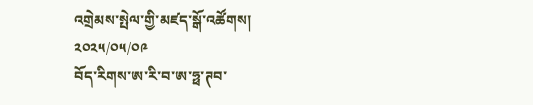འགྲེམས་སྤེལ་གྱི་མཛད་སྒོ་འཚོགས།
༢༠༢༥/༠༥/༠༩
བོད་རིགས་ཨ་རི་བ་ཨ་ཧྥ་ཊབ་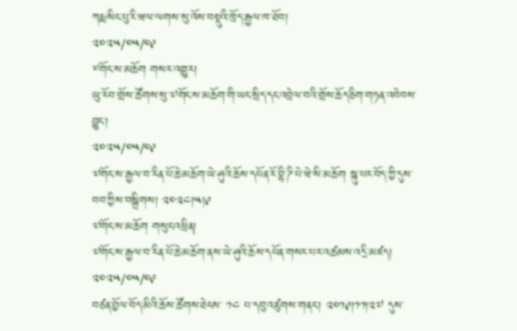ཀརྨ་སིང་པུ་རི་ཝལ་ལགས་སུ་འོས་བསྡུའི་ཁྲོད་རྒྱལ་ཁ་ཐོབ།
༢༠༢༥/༠༥/༠༩
༸གོང་ས་མཆོག གསར་འགྱུར།
ཡུ་རོབ་གྲོས་ཚོགས་སུ་༧གོང་ས་མཆོག་གི་ཡང་སྲིད་དང་འབྲེལ་བའི་གྲོས་ཆོད་ཅིག་གཏན་འབེབས་བྱུང་།
༢༠༢༥/༠༥/༠༩
༧གོང་ས་རྒྱལ་བ་རིན་པོ་ཆེ་མཆོག་ཡེ་ཤུའི་ཆོས་དཔོན་རོ་བྷི་ཌི་པེ་ཝེ་སི་མཆོག སྐུ་པར་བོད་ཀྱི་དུས་བབ་ཀྱིས་བསྒྲིགས། ༢༠༢༤།༥།༩
༧གོང་ས་མཆོག གསུང་འཕྲིན།
༧གོང་ས་རྒྱལ་བ་རིན་པོ་ཆེ་མཆོག་ནས་ཡེ་ཤུའི་ཆོས་དཔོན་གསར་པར་འཚམས་འདྲི་མཛད།
༢༠༢༥/༠༥/༠༩
བཙན་བྱོལ་བོད་མིའི་ཆོས་ཚོགས་ཐེངས་ ༡༤ པ་དབུ་འཛུགས་གནང་། ༢༠༡༩།༡༡།༢༧ དུས་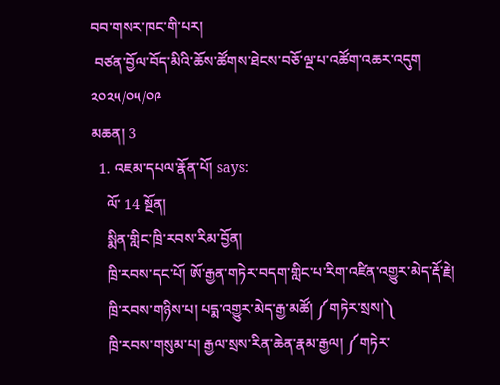བབ་གསར་ཁང་གི་པར།
 བཙན་བྱོལ་བོད་མིའི་ཆོས་ཚོགས་ཐེངས་བཅོ་ལྔ་པ་འཚོག་འཆར་འདུག
༢༠༢༥/༠༥/༠༩
མཆན། 3
  1. འཇམ་དཔལ་རྣོན་པོ། says:
    ལོ་ 14 སྔོན།
    སྨིན་གླིང་ཁྲི་རབས་རིམ་བྱོན།
    ཁྲི་རབས་དང་པོ། ཨོ་རྒྱན་གཏེར་བདག་གླིང་པ་རིག་འཛིན་འགྱུར་མེད་རྡོ་རྗེ།
    ཁྲི་རབས་གཉིས་པ། པདྨ་འགྱུར་མེད་རྒྱ་མཚོ། ༼གཏེར་སྲས།༽
    ཁྲི་རབས་གསུམ་པ། རྒྱལ་སྲས་རིན་ཆེན་རྣམ་རྒྱལ། ༼གཏེར་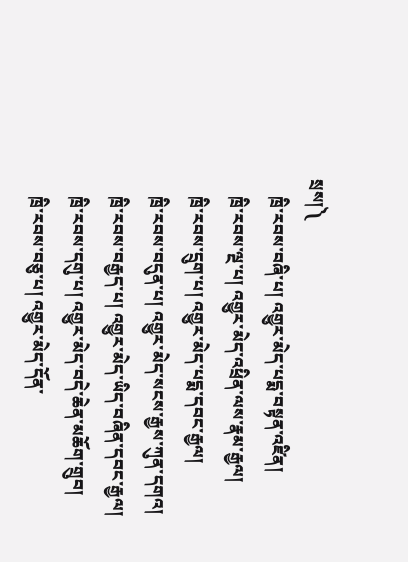སྲས།༽
    ཁྲི་རབས་བཞི་པ། འགྱུར་མེད་པདྨ་བསྟན་འཛིན།
    ཁྲི་རབས་ལྔ་པ། འགྱུར་མེད་འཕྲིན་ལས་རྣམ་རྒྱལ།
    ཁྲི་རབས་དྲུག་པ། འགྱུར་མེད་པདྨ་དབང་རྒྱལ།
    ཁྲི་རབས་བདུན་པ། འགྱུར་མེད་སངས་རྒྱས་ཀུན་དགའ།
    ཁྲི་རབས་བརྒྱད་པ། འགྱུར་མེད་ཡིད་བཞིན་དབང་རྒྱལ།
    ཁྲི་རབས་དགུ་པ། འགྱུར་མེད་བདེ་ཆེན་མཆོག་གྲུབ།
    ཁྲི་རབས་བཅུ་པ། འགྱུར་མེད་དོན་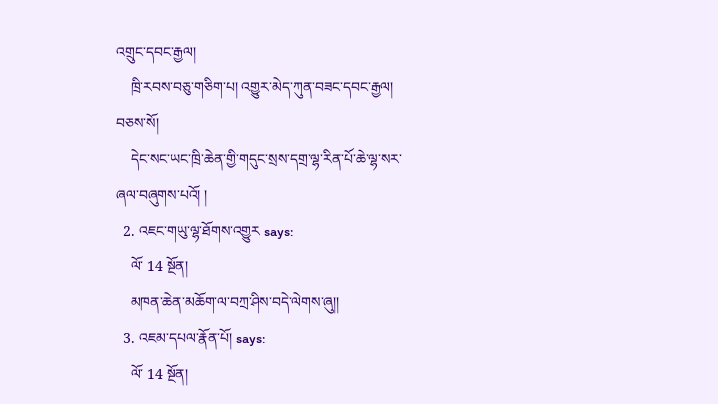འགྲུང་དབང་རྒྱལ།
    ཁྲི་རབས་བཅུ་གཅིག་པ། འགྱུར་མེད་ཀུན་བཟང་དབང་རྒྱལ། བཅས་སོ།
    དེང་སང་ཡང་ཁྲི་ཆེན་གྱི་གདུང་སྲས་དགྲ་ལྷ་རིན་པོ་ཆེ་ལྷ་སར་ཞལ་བཞུགས་པའོ། །
  2. འཇང་གཡུ་ལྷ་ཐོགས་འགྱུར says:
    ལོ་ 14 སྔོན།
    མཁན་ཆེན་མཆོག་ལ་བཀྲ་ཤིས་བདེ་ལེགས་ཞུ།།
  3. འཇམ་དཔལ་རྣོན་པོ། says:
    ལོ་ 14 སྔོན།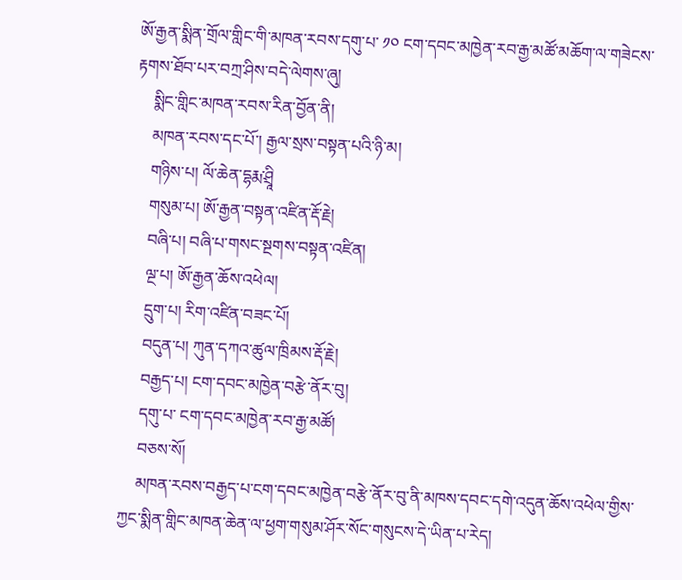ཨོ་རྒྱན་སྨིན་གྲོལ་གླིང་གི་མཁན་རབས་དགུ་པ་ ༡༠ ངག་དབང་མཁྱེན་རབ་རྒྱ་མཚོ་མཆོག་ལ་གཟེངས་རྟགས་ཐོབ་པར་བཀྲ་ཤིས་བདེ་ལེགས་ཞུ།
    སྨིང་གླིང་མཁན་རབས་རིན་བྱོན་ནི།
    མཁན་རབས་དང་པོ་། རྒྱལ་སྲས་བསྟན་པའི་ཉི་མ།
    གཉིས་པ། ལོ་ཆེན་དྷརྨ་ཤྲཱི
    གསུམ་པ། ཨོ་རྒྱན་བསྟན་འཛིན་རྡོ་རྗེ།
    བཞི་པ། བཞི་པ་གསང་སྔགས་བསྟན་འཛིན།
    ལྔ་པ། ཨོ་རྒྱན་ཆོས་འཕེལ།
    དྲུག་པ། རིག་འཛིན་བཟང་པོ།
    བདུན་པ། ཀུན་དཀའ་ཚུལ་ཁྲིམས་རྡོ་རྗེ།
    བརྒྱད་པ། ངག་དབང་མཁྱེན་བརྩེ་ནོར་བུ།
    དགུ་པ་ ངག་དབང་མཁྱེན་རབ་རྒྱ་མཚོ།
    བཅས་སོ།
    མཁན་རབས་བརྒྱད་པ་ངག་དབང་མཁྱེན་བརྩེ་ནོར་བུ་ནི་མཁས་དབང་དགེ་འདུན་ཆོས་འཕེལ་གྱིས་ཀྱང་སྨིན་གླིང་མཁན་ཆེན་ལ་ཕྱག་གསུམ་ཤོར་སོང་གསུངས་དེ་ཡིན་པ་རེད།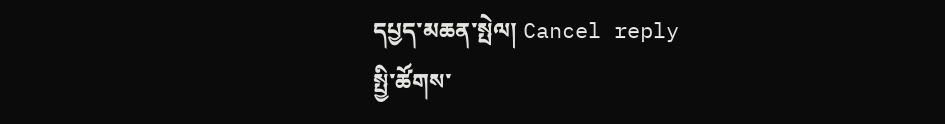དཔྱད་མཆན་སྤེལ། Cancel reply
སྤྱི་ཚོགས་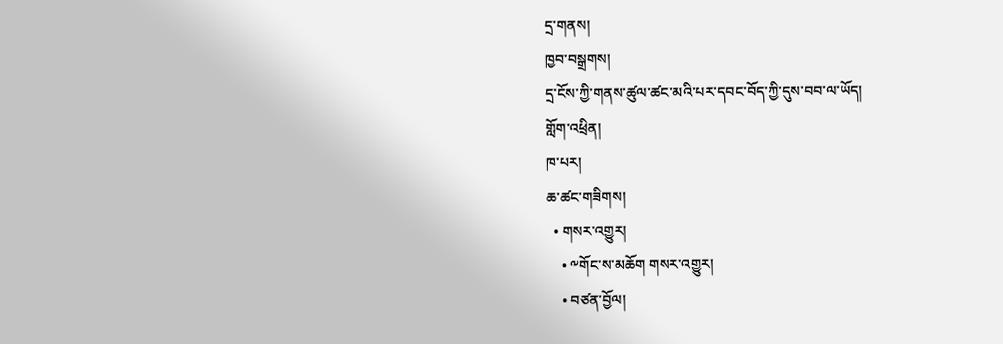དྲ་གནས།
ཁྱབ་བསྒྲགས།
དྲ་ངོས་ཀྱི་གནས་ཚུལ་ཚང་མའི་པར་དབང་བོད་ཀྱི་དུས་བབ་ལ་ཡོད།
གློག་འཕྲིན།
ཁ་པར།
ཆ་ཚང་གཟིགས།
  • གསར་འགྱུར།
    • ༸གོང་ས་མཆོག གསར་འགྱུར།
    • བཙན་བྱོལ།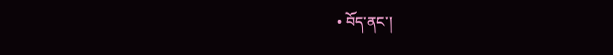• བོད་ནང་།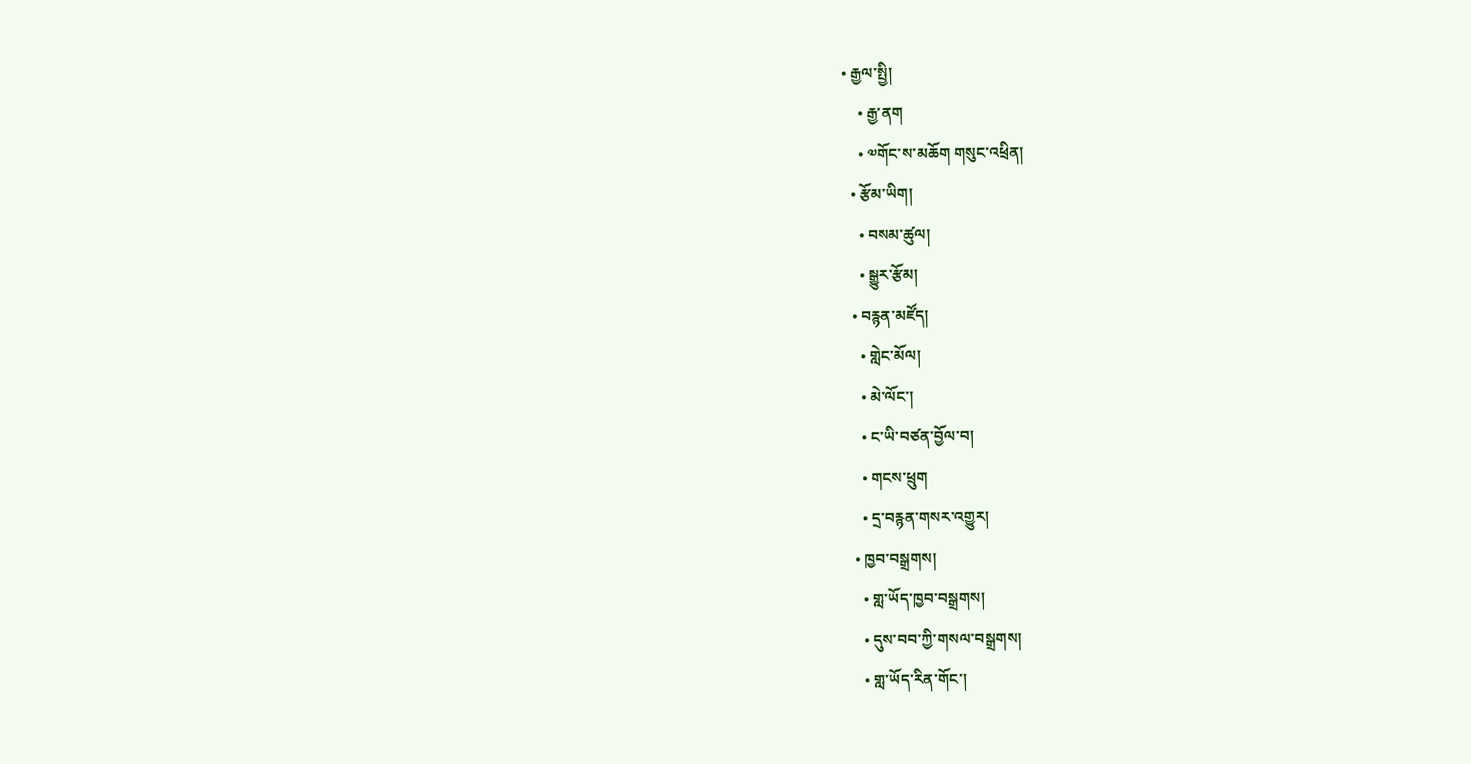• རྒྱལ་སྤྱི།
    • རྒྱ་ནག
    • ༧གོང་ས་མཆོག གསུང་འཕྲིན།
  • རྩོམ་ཡིག།
    • བསམ་ཚུལ།
    • སྒྱུར་རྩོམ།
  • བརྙན་མཛོད།
    • གླེང་མོལ།
    • མེ་ལོང་།
    • ང་ཡི་བཙན་བྱོལ་བ།
    • གངས་ཕྲུག
    • དྲ་བརྙན་གསར་འགྱུར།
  • ཁྱབ་བསྒྲགས།
    • གླ་ཡོད་ཁྱབ་བསྒྲགས།
    • དུས་བབ་ཀྱི་གསལ་བསྒྲགས།
    • གླ་ཡོད་རིན་གོང་།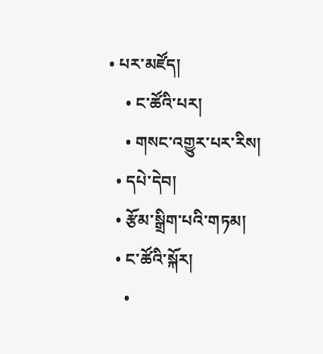• པར་མཛོད།
    • ང་ཚོའི་པར།
    • གསང་འགྱུར་པར་རིས།
  • དཔེ་དེབ།
  • རྩོམ་སྒྲིག་པའི་གཏམ།
  • ང་ཚོའི་སྐོར།
    •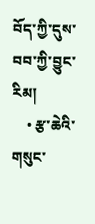བོད་ཀྱི་དུས་བབ་ཀྱི་བྱུང་རིམ།
    • རྩ་ཆེའི་གསུང་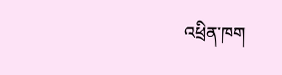འཕྲིན་ཁག